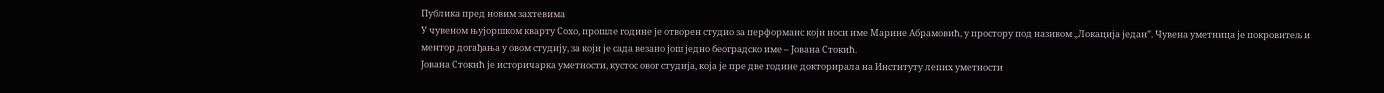Публика пред новим захтевима
У чувеном њујоршком кварту Сохо, прошле године је отворен студио за перформанс који носи име Марине Абрамовић, у простору под називом „Локација један”. Чувена уметница је покровитељ и ментор догађања у овом студију, за који је сада везано још једно београдско име – Јована Стокић.
Јована Стокић је историчарка уметности, кустос овог студија, која је пре две године докторирала на Институту лепих уметности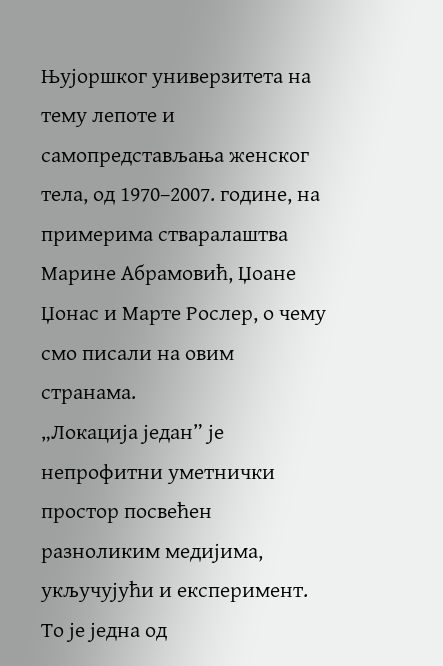Њујоршког универзитета на тему лепоте и самопредстављања женског тела, од 1970–2007. године, на примерима стваралаштва Марине Абрамовић, Џоане Џонас и Марте Рослер, о чему смо писали на овим странама.
„Локација један” је непрофитни уметнички простор посвећен разноликим медијима, укључујући и експеримент.
То је једна од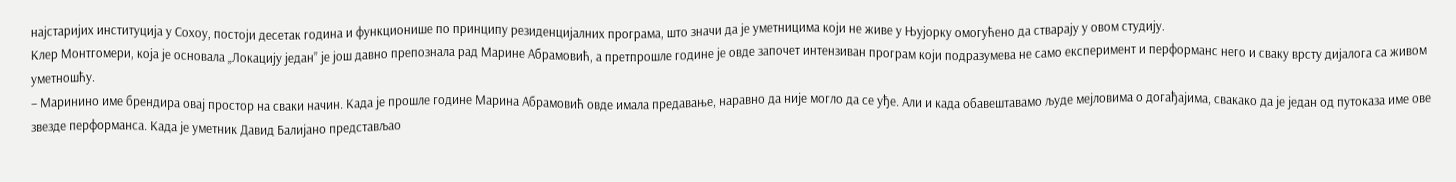најстаријих институција у Сохоу, постоји десетак година и функционише по принципу резиденцијалних програма, што значи да је уметницима који не живе у Њујорку омогућено да стварају у овом студију.
Клер Монтгомери, која је основала „Локацију један” је још давно препознала рад Марине Абрамовић, а претпрошле године је овде започет интензиван програм који подразумева не само експеримент и перформанс него и сваку врсту дијалога са живом уметношћу.
– Маринино име брендира овај простор на сваки начин. Када је прошле године Марина Абрамовић овде имала предавање, наравно да није могло да се уђе. Али и када обавештавамо људе мејловима о догађајима, свакако да је један од путоказа име ове звезде перформанса. Када је уметник Давид Балијано представљао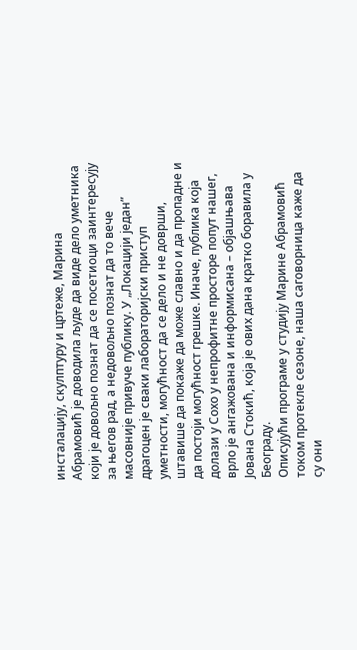инсталацију, скулптуру и цртеже, Марина Абрамовић је доводила људе да виде дело уметника који је довољно познат да се посетиоци заинтересују за његов рад, а недовољно познат да то вече масовније привуче публику. У „Локацији један” драгоцен је сваки лабораторијски приступ уметности, могућност да се дело и не доврши, штавише да покаже да може славно и да пропадне и да постоји могућност грешке. Иначе, публика која долази у Сохо у непрофитне просторе попут нашег, врло је ангажована и информисана – објашњава Јована Стокић, која је ових дана кратко боравила у Београду.
Описујући програме у студију Марине Абрамовић током протекле сезоне, наша саговорница каже да су они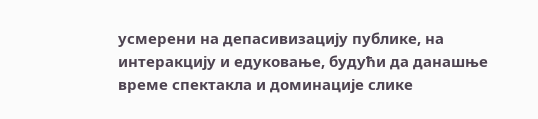усмерени на депасивизацију публике, на интеракцију и едуковање, будући да данашње време спектакла и доминације слике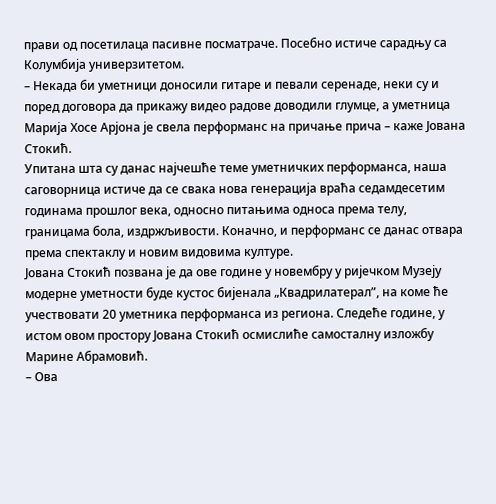прави од посетилаца пасивне посматраче. Посебно истиче сарадњу са Колумбија универзитетом.
– Некада би уметници доносили гитаре и певали серенаде, неки су и поред договора да прикажу видео радове доводили глумце, а уметница Марија Хосе Арјона је свела перформанс на причање прича – каже Јована Стокић.
Упитана шта су данас најчешће теме уметничких перформанса, наша саговорница истиче да се свака нова генерација враћа седамдесетим годинама прошлог века, односно питањима односа према телу, границама бола, издржљивости. Коначно, и перформанс се данас отвара према спектаклу и новим видовима културе.
Јована Стокић позвана је да ове године у новембру у ријечком Музеју модерне уметности буде кустос бијенала „Квадрилатерал”, на коме ће учествовати 20 уметника перформанса из региона. Следеће године, у истом овом простору Јована Стокић осмислиће самосталну изложбу Марине Абрамовић.
– Ова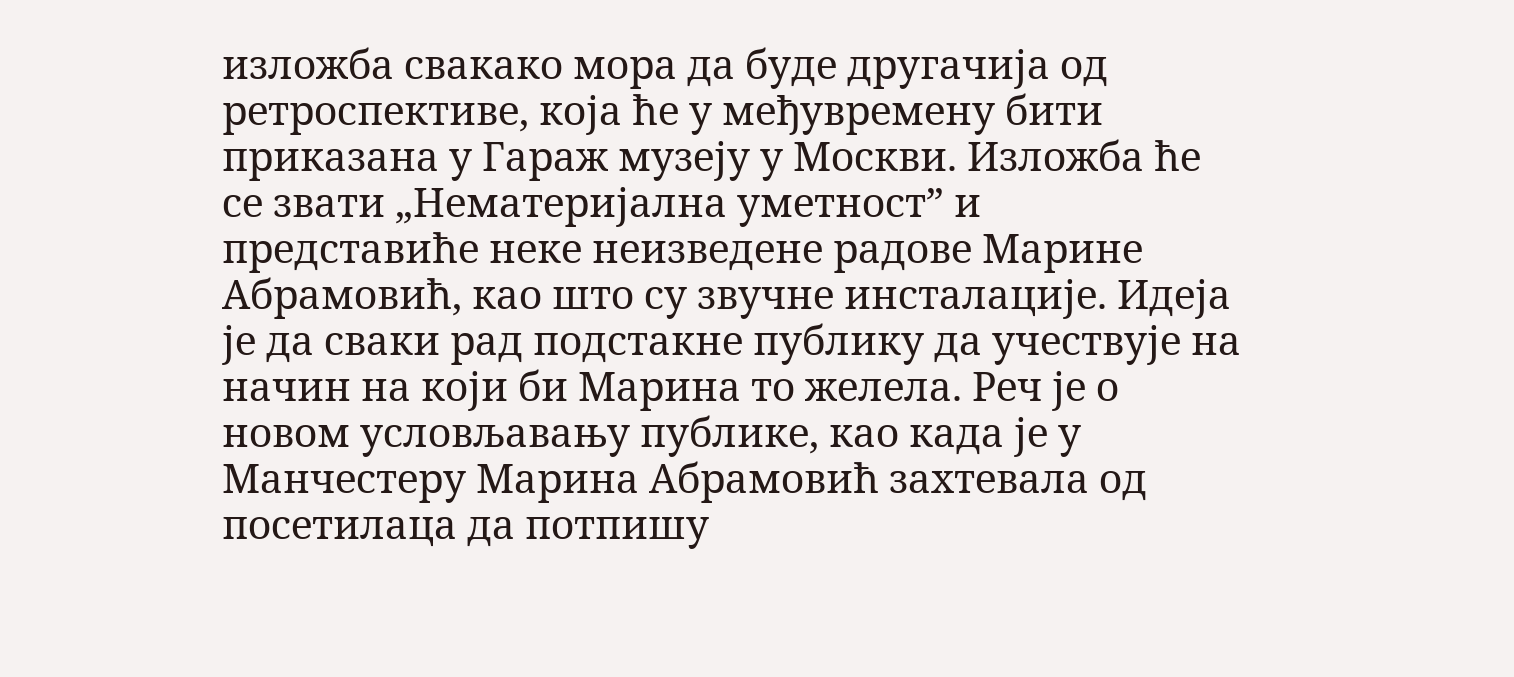изложба свакако мора да буде другачија од ретроспективе, која ће у међувремену бити приказана у Гараж музеју у Москви. Изложба ће се звати „Нематеријална уметност” и представиће неке неизведене радове Марине Абрамовић, као што су звучне инсталације. Идеја је да сваки рад подстакне публику да учествује на начин на који би Марина то желела. Реч је о новом условљавању публике, као када је у Манчестеру Марина Абрамовић захтевала од посетилаца да потпишу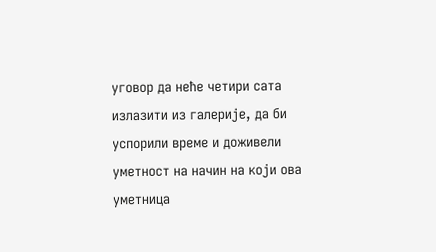уговор да неће четири сата излазити из галерије, да би успорили време и доживели уметност на начин на који ова уметница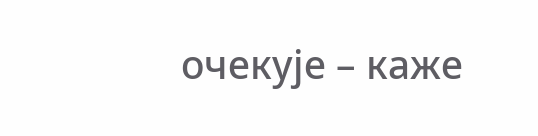очекује – каже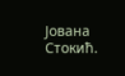Јована Стокић.